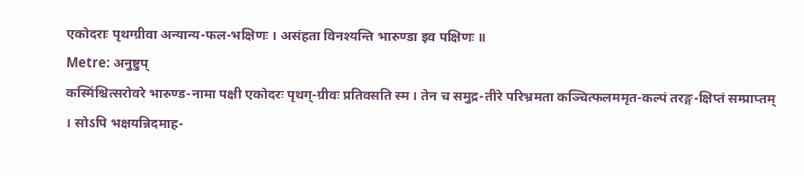एकोदराः पृथग्ग्रीवा अन्यान्य-फल-भक्षिणः । असंहता विनश्यन्ति भारुण्डा इव पक्षिणः ॥
Metre: अनुष्टुप्
कस्मिंश्चित्सरोवरे भारुण्ड-नामा पक्षी एकोदरः पृथग्-ग्रीवः प्रतिवसति स्म । तेन च समुद्र-तीरे परिभ्रमता कञ्चित्फलममृत-कल्पं तरङ्ग-क्षिप्तं सम्प्राप्तम् । सोऽपि भक्षयन्निदमाह-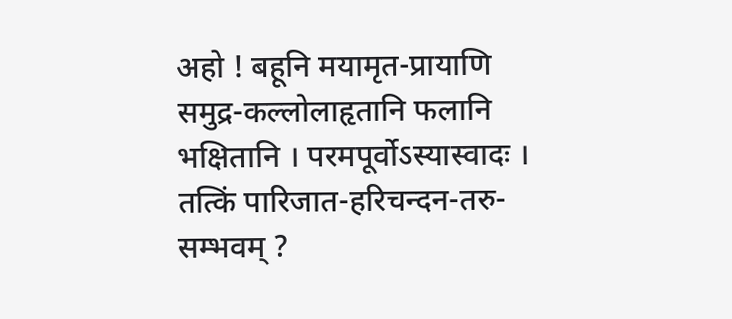अहो ! बहूनि मयामृत-प्रायाणि समुद्र-कल्लोलाहृतानि फलानि भक्षितानि । परमपूर्वोऽस्यास्वादः । तत्किं पारिजात-हरिचन्दन-तरु-सम्भवम् ?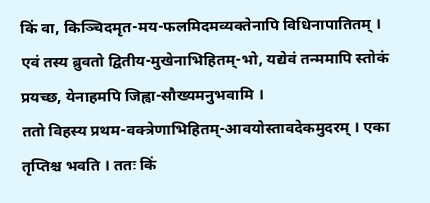किं वा, किञ्चिदमृत-मय-फलमिदमव्यक्तेनापि विधिनापातितम् ।
एवं तस्य ब्रुवतो द्वितीय-मुखेनाभिहितम्-भो, यद्येवं तन्ममापि स्तोकं प्रयच्छ, येनाहमपि जिह्वा-सौख्यमनुभवामि ।
ततो विहस्य प्रथम-वक्त्रेणाभिहितम्-आवयोस्तावदेकमुदरम् । एका तृप्तिश्च भवति । ततः किं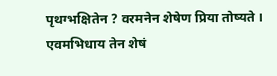पृथग्भक्षितेन ? वरमनेन शेषेण प्रिया तोष्यते ।
एवमभिधाय तेन शेषं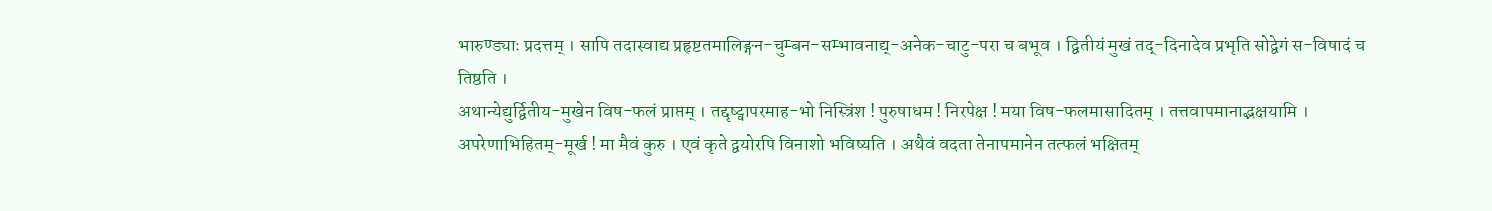भारुण्ड्याः प्रदत्तम् । सापि तदास्वाद्य प्रहृष्टतमालिङ्गन-चुम्बन-सम्भावनाद्य्-अनेक-चाटु-परा च बभूव । द्वितीयं मुखं तद्-दिनादेव प्रभृति सोद्वेगं स-विषादं च तिष्ठति ।
अथान्येद्युर्द्वितीय-मुखेन विष-फलं प्राप्तम् । तद्दृष्ट्वापरमाह-भो निस्त्रिंश ! पुरुषाधम ! निरपेक्ष ! मया विष-फलमासादितम् । तत्तवापमानाद्भक्षयामि ।
अपरेणाभिहितम्-मूर्ख ! मा मैवं कुरु । एवं कृते द्वयोरपि विनाशो भविष्यति । अथैवं वदता तेनापमानेन तत्फलं भक्षितम्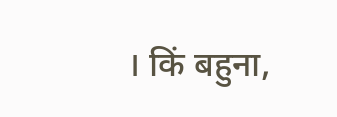। किं बहुना,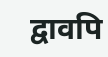द्वावपि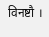विनष्टौ ।